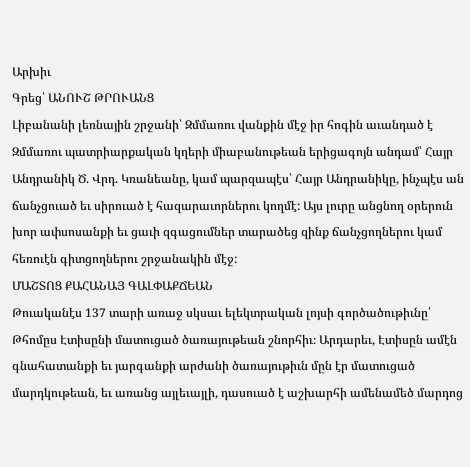Արխիւ
Գրեց՝ ԱՆՈՒՇ ԹՐՈՒԱՆՑ
Լիբանանի լեռնային շրջանի՝ Զմմառու վանքին մէջ իր հոգին աւանդած է Զմմառու պատրիարքական կղերի միաբանութեան երիցագոյն անդամ՝ Հայր Անդրանիկ Ծ. Վրդ. Կռանեանը, կամ պարզապէս՝ Հայր Անդրանիկը, ինչպէս ան ճանչցուած եւ սիրուած է հազարաւորներու կողմէ: Այս լուրը անցնող օրերուն խոր ափսոսանքի եւ ցաւի զգացումներ տարածեց զինք ճանչցողներու կամ հեռուէն գիտցողներու շրջանակին մէջ:
ՄԱՇՏՈՑ ՔԱՀԱՆԱՅ ԳԱԼՓԱՔՃԵԱՆ
Թուականէս 137 տարի առաջ սկսաւ ելեկտրական լոյսի գործածութիւնը՝ Թհոմըս Էտիսընի մատուցած ծառայութեան շնորհիւ։ Արդարեւ, Էտիսըն ամէն գնահատանքի եւ յարգանքի արժանի ծառայութիւն մըն էր մատուցած մարդկութեան, եւ առանց այլեւայլի, դասուած է աշխարհի ամենամեծ մարդոց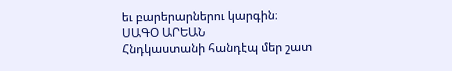եւ բարերարներու կարգին։
ՍԱԳՕ ԱՐԵԱՆ
Հնդկաստանի հանդէպ մեր շատ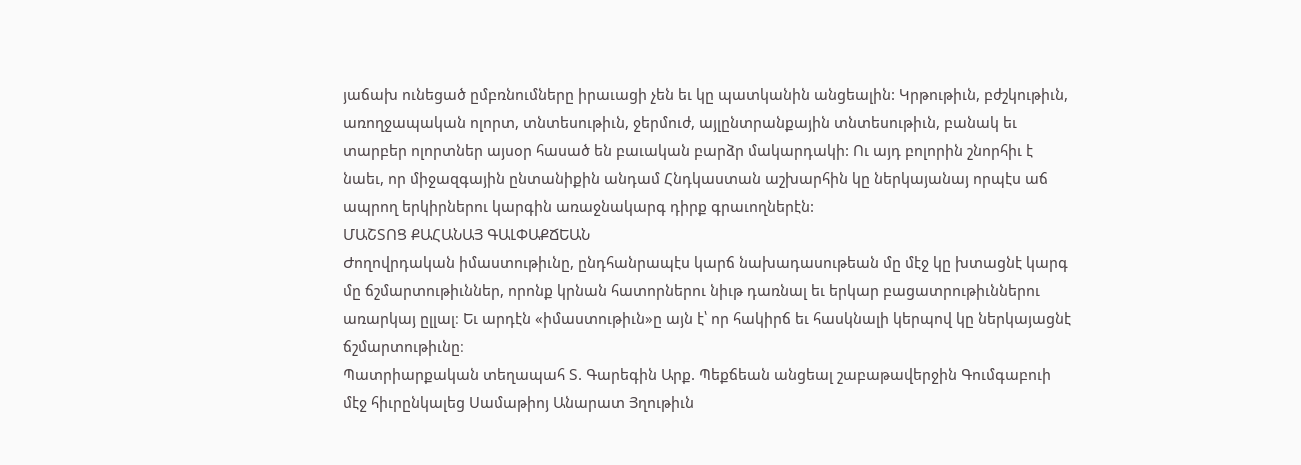յաճախ ունեցած ըմբռնումները իրաւացի չեն եւ կը պատկանին անցեալին: Կրթութիւն, բժշկութիւն, առողջապական ոլորտ, տնտեսութիւն, ջերմուժ, այլընտրանքային տնտեսութիւն, բանակ եւ տարբեր ոլորտներ այսօր հասած են բաւական բարձր մակարդակի: Ու այդ բոլորին շնորհիւ է նաեւ, որ միջազգային ընտանիքին անդամ Հնդկաստան աշխարհին կը ներկայանայ որպէս աճ ապրող երկիրներու կարգին առաջնակարգ դիրք գրաւողներէն:
ՄԱՇՏՈՑ ՔԱՀԱՆԱՅ ԳԱԼՓԱՔՃԵԱՆ
Ժողովրդական իմաստութիւնը, ընդհանրապէս կարճ նախադասութեան մը մէջ կը խտացնէ կարգ մը ճշմարտութիւններ, որոնք կրնան հատորներու նիւթ դառնալ եւ երկար բացատրութիւններու առարկայ ըլլալ։ Եւ արդէն «իմաստութիւն»ը այն է՝ որ հակիրճ եւ հասկնալի կերպով կը ներկայացնէ ճշմարտութիւնը։
Պատրիարքական տեղապահ Տ. Գարեգին Արք. Պեքճեան անցեալ շաբաթավերջին Գումգաբուի մէջ հիւրընկալեց Սամաթիոյ Անարատ Յղութիւն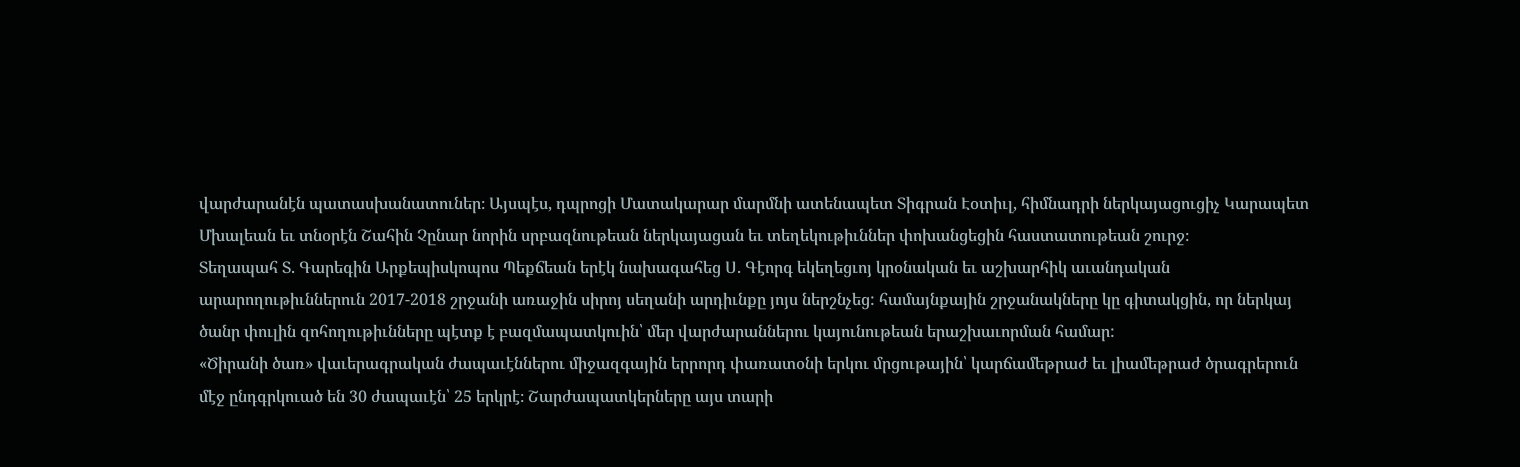վարժարանէն պատասխանատուներ։ Այսպէս, դպրոցի Մատակարար մարմնի ատենապետ Տիգրան Էօտիւլ, հիմնադրի ներկայացուցիչ Կարապետ Մխալեան եւ տնօրէն Շահին Չընար նորին սրբազնութեան ներկայացան եւ տեղեկութիւններ փոխանցեցին հաստատութեան շուրջ։
Տեղապահ Տ. Գարեգին Արքեպիսկոպոս Պեքճեան երէկ նախագահեց Ս. Գէորգ եկեղեցւոյ կրօնական եւ աշխարհիկ աւանդական արարողութիւններուն 2017-2018 շրջանի առաջին սիրոյ սեղանի արդիւնքը յոյս ներշնչեց: համայնքային շրջանակները կը գիտակցին, որ ներկայ ծանր փուլին զոհողութիւնները պէտք է բազմապատկուին՝ մեր վարժարաններու կայունութեան երաշխաւորման համար:
«Ծիրանի ծառ» վաւերագրական ժապաւէններու միջազգային երրորդ փառատօնի երկու մրցութային՝ կարճամեթրաժ եւ լիամեթրաժ ծրագրերուն մէջ ընդգրկուած են 30 ժապաւէն՝ 25 երկրէ։ Շարժապատկերները այս տարի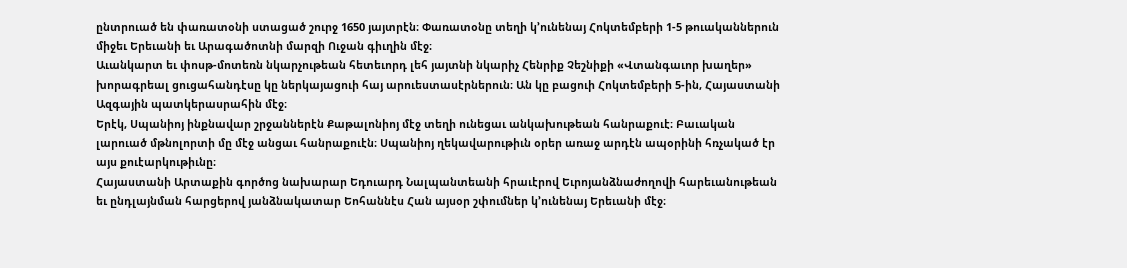ընտրուած են փառատօնի ստացած շուրջ 1650 յայտրէն։ Փառատօնը տեղի կ՚ունենայ Հոկտեմբերի 1-5 թուականներուն միջեւ Երեւանի եւ Արագածոտնի մարզի Ուջան գիւղին մէջ։
Աւանկարտ եւ փոսթ-մոտեռն նկարչութեան հետեւորդ լեհ յայտնի նկարիչ Հենրիք Չեշնիքի «Վտանգաւոր խաղեր» խորագրեալ ցուցահանդէսը կը ներկայացուի հայ արուեստասէրներուն։ Ան կը բացուի Հոկտեմբերի 5-ին, Հայաստանի Ազգային պատկերասրահին մէջ։
Երէկ, Սպանիոյ ինքնավար շրջաններէն Քաթալոնիոյ մէջ տեղի ունեցաւ անկախութեան հանրաքուէ։ Բաւական լարուած մթնոլորտի մը մէջ անցաւ հանրաքուէն։ Սպանիոյ ղեկավարութիւն օրեր առաջ արդէն ապօրինի հռչակած էր այս քուէարկութիւնը։
Հայաստանի Արտաքին գործոց նախարար Եդուարդ Նալպանտեանի հրաւէրով Եւրոյանձնաժողովի հարեւանութեան եւ ընդլայնման հարցերով յանձնակատար Եոհաննէս Հան այսօր շփումներ կ՚ունենայ Երեւանի մէջ։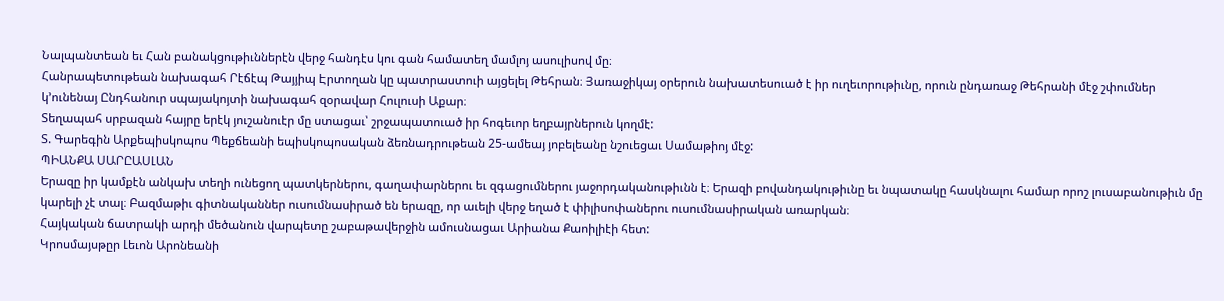Նալպանտեան եւ Հան բանակցութիւններէն վերջ հանդէս կու գան համատեղ մամլոյ ասուլիսով մը։
Հանրապետութեան նախագահ Րէճէպ Թայյիպ Էրտողան կը պատրաստուի այցելել Թեհրան։ Յառաջիկայ օրերուն նախատեսուած է իր ուղեւորութիւնը, որուն ընդառաջ Թեհրանի մէջ շփումներ կ՚ունենայ Ընդհանուր սպայակոյտի նախագահ զօրավար Հուլուսի Աքար։
Տեղապահ սրբազան հայրը երէկ յուշանուէր մը ստացաւ՝ շրջապատուած իր հոգեւոր եղբայրներուն կողմէ:
Տ. Գարեգին Արքեպիսկոպոս Պեքճեանի եպիսկոպոսական ձեռնադրութեան 25-ամեայ յոբելեանը նշուեցաւ Սամաթիոյ մէջ:
ՊԻԱՆՔԱ ՍԱՐԸԱՍԼԱՆ
Երազը իր կամքէն անկախ տեղի ունեցող պատկերներու, գաղափարներու եւ զգացումներու յաջորդականութիւնն է։ Երազի բովանդակութիւնը եւ նպատակը հասկնալու համար որոշ լուսաբանութիւն մը կարելի չէ տալ։ Բազմաթիւ գիտնականներ ուսումնասիրած են երազը, որ աւելի վերջ եղած է փիլիսոփաներու ուսումնասիրական առարկան։
Հայկական ճատրակի արդի մեծանուն վարպետը շաբաթավերջին ամուսնացաւ Արիանա Քաոիլիէի հետ:
Կրոսմայսթըր Լեւոն Արոնեանի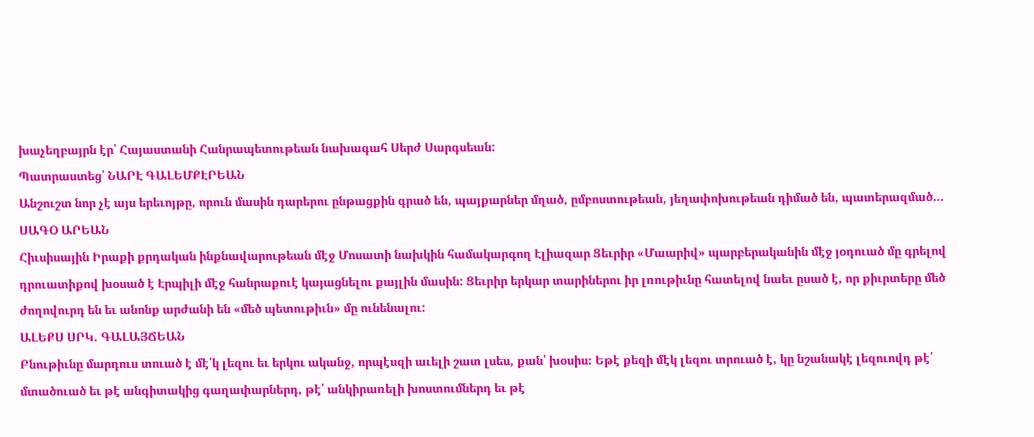խաչեղբայրն էր՝ Հայաստանի Հանրապետութեան նախագահ Սերժ Սարգսեան:
Պատրաստեց՝ ՆԱՐԷ ԳԱԼԵՄՔԷՐԵԱՆ
Անշուշտ նոր չէ այս երեւոյթը, որուն մասին դարերու ընթացքին գրած են, պայքարներ մղած, ըմբոստութեան, յեղափոխութեան դիմած են, պատերազմած…
ՍԱԳՕ ԱՐԵԱՆ
Հիւսիսային Իրաքի քրդական ինքնավարութեան մէջ Մոսատի նախկին համակարգող Էլիազար Ցեւրիր «Մաարիվ» պարբերականին մէջ յօդուած մը գրելով դրուատիքով խօսած է Էրպիլի մէջ հանրաքուէ կայացնելու քայլին մասին: Ցեւրիր երկար տարիներու իր լռութիւնը հատելով նաեւ ըսած է, որ քիւրտերը մեծ ժողովուրդ են եւ անոնք արժանի են «մեծ պետութիւն» մը ունենալու:
ԱԼԵՔՍ ՍՐԿ. ԳԱԼԱՅՃԵԱՆ
Բնութիւնը մարդուս տուած է մէ՛կ լեզու եւ երկու ականջ, որպէսզի աւելի շատ լսես, քան՝ խօսիս։ Եթէ քեզի մէկ լեզու տրուած է, կը նշանակէ լեզուովդ թէ՛ մտածուած եւ թէ անգիտակից գաղափարներդ, թէ՛ անկիրառելի խոստումներդ եւ թէ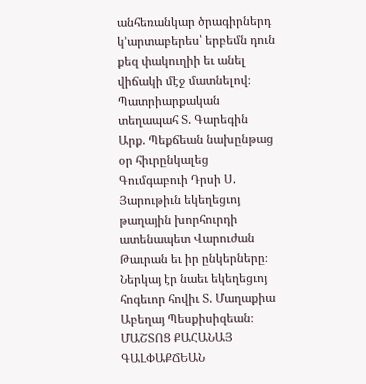անհեռանկար ծրագիրներդ կ՚արտաբերես՝ երբեմն դուն քեզ փակուղիի եւ անել վիճակի մէջ մատնելով։
Պատրիարքական տեղապահ Տ. Գարեգին Արք. Պեքճեան նախընթաց օր հիւրընկալեց Գումգաբուի Դրսի Ս. Յարութիւն եկեղեցւոյ թաղային խորհուրդի ատենապետ Վարուժան Թաւրան եւ իր ընկերները։ Ներկայ էր նաեւ եկեղեցւոյ հոգեւոր հովիւ Տ. Մաղաքիա Աբեղայ Պեսքիսիզեան։
ՄԱՇՏՈՑ ՔԱՀԱՆԱՅ ԳԱԼՓԱՔՃԵԱՆ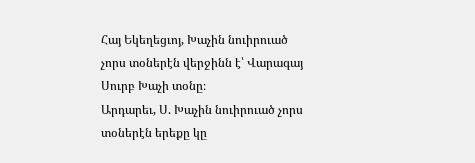Հայ Եկեղեցւոյ, Խաչին նուիրուած չորս տօներէն վերջինն է՝ Վարագայ Սուրբ Խաչի տօնը։
Արդարեւ, Ս. Խաչին նուիրուած չորս տօներէն երեքը կը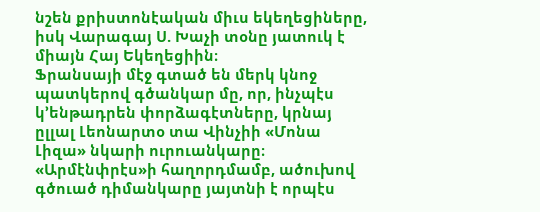նշեն քրիստոնէական միւս եկեղեցիները, իսկ Վարագայ Ս. Խաչի տօնը յատուկ է միայն Հայ Եկեղեցիին։
Ֆրանսայի մէջ գտած են մերկ կնոջ պատկերով գծանկար մը, որ, ինչպէս կ՚ենթադրեն փորձագէտները, կրնայ ըլլալ Լեոնարտօ տա Վինչիի «Մոնա Լիզա» նկարի ուրուանկարը։ «Արմէնփրէս»ի հաղորդմամբ, ածուխով գծուած դիմանկարը յայտնի է որպէս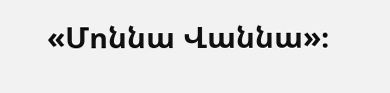«Մոննա Վաննա»։